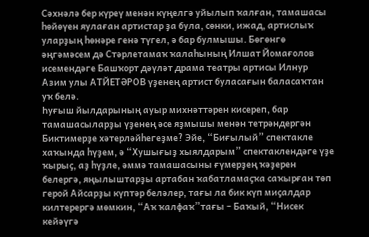Сәхнәлә бер күреү менән күңелгә уйылып ҡалған, тамашасы һөйөүен яулаған артистар ҙа була, сөнки, ижад, артислыҡ уларҙың һөнәре генә түгел, ә бар булмышы. Бөгөнгө әңгәмәсем дә Стәрлетамаҡ ҡалаһының Илшат Йомағолов исемендәге Башҡорт дәүләт драма театры артисы Илнур Азим улы АТЙЕТӘРОВ үҙенең артист буласағын баласаҡтан уҡ белә.
Һуғыш йылдарының ауыр михнәттәрен кисереп, бар тамашасыларҙы үҙенең әсе яҙмышы менән тетрәндергән Биктимерҙе хәтерләйһегеҙме? Эйе, “Биғылый” спектакле хаҡында һүҙем, ә “Хушығыҙ хыялдарым” спектаклендәге үҙе ҡырыҫ, аҙ һүҙле, әммә тамашасыны ғүмерҙең ҡәҙерен белергә, яңылыштарҙы артабан ҡабатламаҫҡа саҡырған төп герой Айсарҙы күптәр беләлер, тағы ла бик күп миҫалдар килтерергә мөмкин, “Аҡ ҡалфаҡ”тағы – Баҡый, “Нисек кейәүгә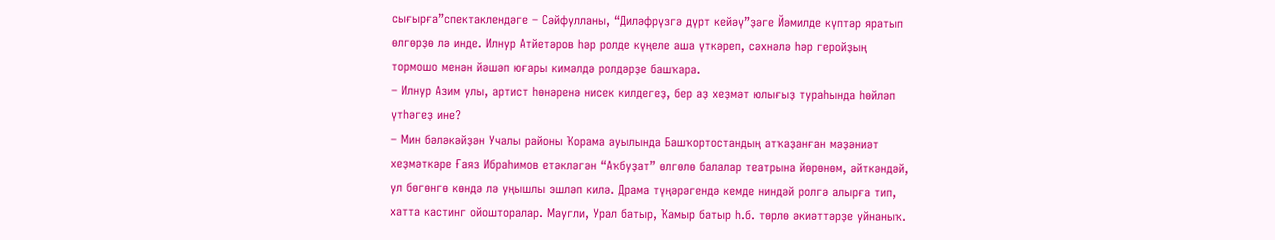сығырға”спектаклендәге – Сәйфулланы, “Диләфрүзгә дүрт кейәү”ҙәге Йәмилде күптәр яратып өлгөрҙө лә инде. Илнур Атйетәров һәр ролде күңеле аша үткәреп, сәхнәлә һәр геройҙың тормошо менән йәшәп юғары кимәлдә ролдәрҙе башҡара.
– Илнур Азим улы, артист һөнәренә нисек килдегеҙ, бер аҙ хеҙмәт юлығыҙ тураһында һөйләп үтһәгеҙ ине?
– Мин бәләкәйҙән Учалы районы Ҡорама ауылында Башҡортостандың атҡаҙанған мәҙәниәт хеҙмәткәре Ғаяз Ибраһимов етәкләгән “Аҡбуҙат” өлгөлө балалар театрына йөрөнөм, әйткәндәй, ул бөгөнгө көндә лә уңышлы эшләп килә. Драма түңәрәгендә кемде ниндәй ролгә алырға тип, хатта кастинг ойошторалар. Маугли, Урал батыр, Ҡамыр батыр һ.б. төрлө әкиәттәрҙе уйнаныҡ.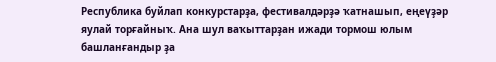Республика буйлап конкурстарҙа, фестивалдәрҙә ҡатнашып, еңеүҙәр яулай торғайныҡ. Ана шул ваҡыттарҙан ижади тормош юлым башланғандыр ҙа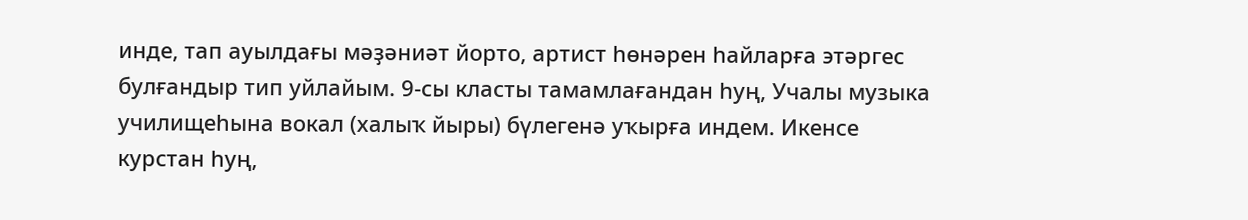инде, тап ауылдағы мәҙәниәт йорто, артист һөнәрен һайларға этәргес булғандыр тип уйлайым. 9-сы класты тамамлағандан һуң, Учалы музыка училищеһына вокал (халыҡ йыры) бүлегенә уҡырға индем. Икенсе курстан һуң,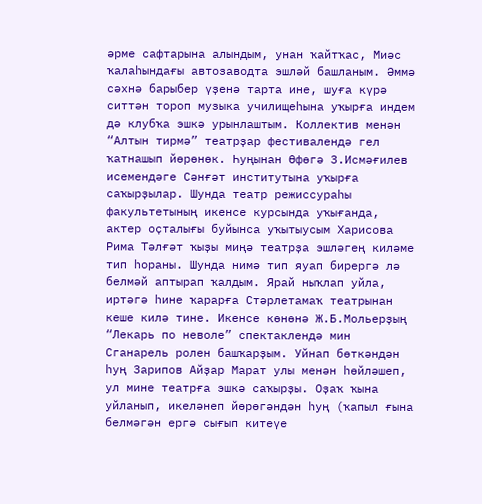әрме сафтарына алындым, унан ҡайтҡас, Миәс ҡалаһындағы автозаводта эшләй башланым. Әммә сәхнә барыбер үҙенә тарта ине, шуға күрә ситтән тороп музыка училищеһына уҡырға индем дә клубҡа эшкә урынлаштым. Коллектив менән “Алтын тирмә” театрҙар фестивалендә гел ҡатнашып йөрөнөк. Һуңынан Өфөгә З.Исмәғилев исемендәге Сәнғәт институтына уҡырға саҡырҙылар. Шунда театр режиссураһы факультетының икенсе курсында уҡығанда, актер оҫталығы буйынса уҡытыусым Харисова Рима Тәлғәт ҡыҙы миңә театрҙа эшләгең киләме тип һораны. Шунда нимә тип яуап бирергә лә белмәй аптырап ҡалдым. Ярай ныҡлап уйла, иртәгә һине ҡарарға Стәрлетамаҡ театрынан кеше килә тине. Икенсе көнөнә Ж.Б.Мольерҙың “Лекарь по неволе” спектаклендә мин Сганарель ролен башҡарҙым. Уйнап бөткәндән һуң Зарипов Айҙар Марат улы менән һөйләшеп, ул мине театрға эшкә саҡырҙы. Оҙаҡ ҡына уйланып, икеләнеп йөрөгәндән һуң (ҡапыл ғына белмәгән ергә сығып китеүе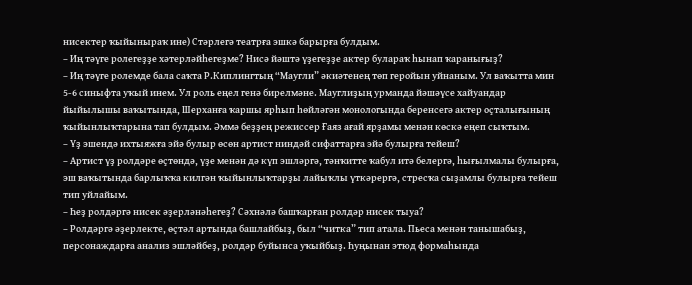нисектер ҡыйыныраҡ ине) Стәрлегә театрға эшкә барырға булдым.
– Иң тәүге ролегеҙҙе хәтерләйһегеҙме? Нисә йәштә үҙегеҙҙе актер булараҡ һынап ҡаранығыҙ?
– Иң тәүге ролемде бала саҡта Р.Киплингтың “Маугли” әкиәтенең төп геройын уйнаным. Ул ваҡытта мин 5-6 синыфта уҡый инем. Ул роль еңел генә бирелмәне. Мауглиҙың урманда йәшәүсе хайуандар йыйылышы ваҡытында, Шерханға ҡаршы ярһып һөйләгән монологында беренсегә актер оҫталығының ҡыйынлыҡтарына тап булдым. Әммә беҙҙең режиссер Ғаяз ағай ярҙамы менән көскә еңеп сыҡтым.
– Үҙ эшендә ихтыяжға эйә булыр өсөн артист ниндәй сифаттарға эйә булырға тейеш?
– Артист үҙ ролдәре өҫтөндә, үҙе менән дә күп эшләргә, тәнҡитте ҡабул итә белергә, һығылмалы булырға, эш ваҡытында барлыҡҡа килгән ҡыйынлыҡтарҙы лайыҡлы үткәрергә, стресҡа сыҙамлы булырға тейеш тип уйлайым.
– Һеҙ ролдәргә нисек әҙерләнәһегеҙ? Сәхнәлә башҡарған ролдәр нисек тыуа?
– Ролдәргә әҙерлекте, өҫтәл артында башлайбыҙ, был “читка” тип атала. Пьеса менән танышабыҙ, персонаждарға анализ эшләйбеҙ, ролдәр буйынса уҡыйбыҙ. Һуңынан этюд формаһында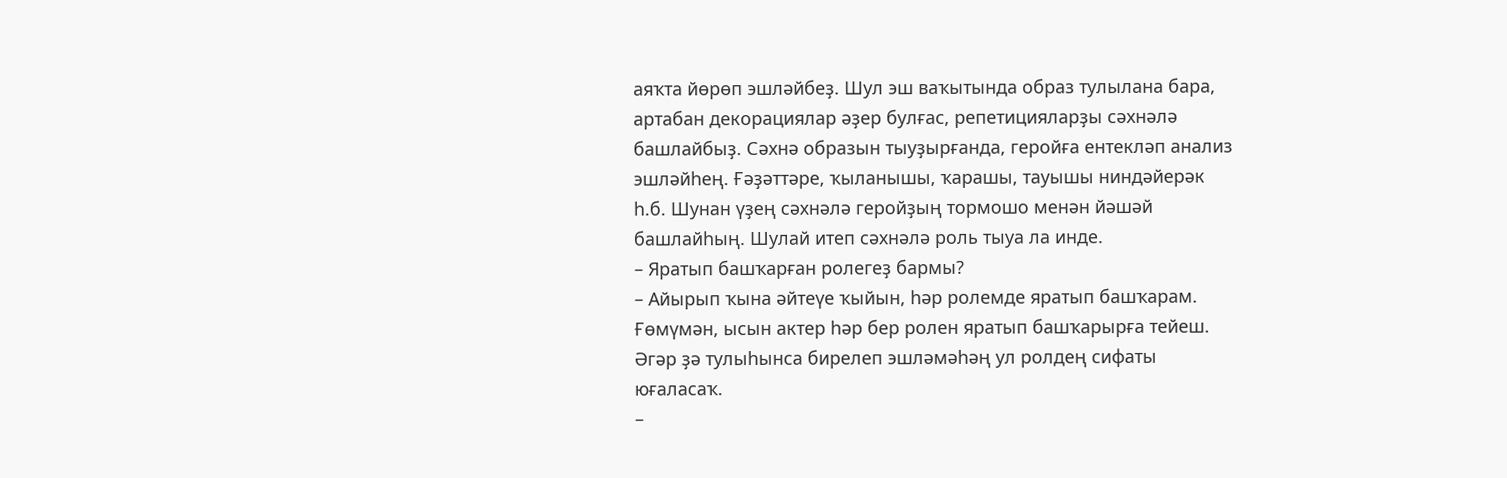аяҡта йөрөп эшләйбеҙ. Шул эш ваҡытында образ тулылана бара, артабан декорациялар әҙер булғас, репетицияларҙы сәхнәлә башлайбыҙ. Сәхнә образын тыуҙырғанда, геройға ентекләп анализ эшләйһең. Ғәҙәттәре, ҡыланышы, ҡарашы, тауышы ниндәйерәк һ.б. Шунан үҙең сәхнәлә геройҙың тормошо менән йәшәй башлайһың. Шулай итеп сәхнәлә роль тыуа ла инде.
– Яратып башҡарған ролегеҙ бармы?
– Айырып ҡына әйтеүе ҡыйын, һәр ролемде яратып башҡарам. Ғөмүмән, ысын актер һәр бер ролен яратып башҡарырға тейеш. Әгәр ҙә тулыһынса бирелеп эшләмәһәң ул ролдең сифаты юғаласаҡ.
–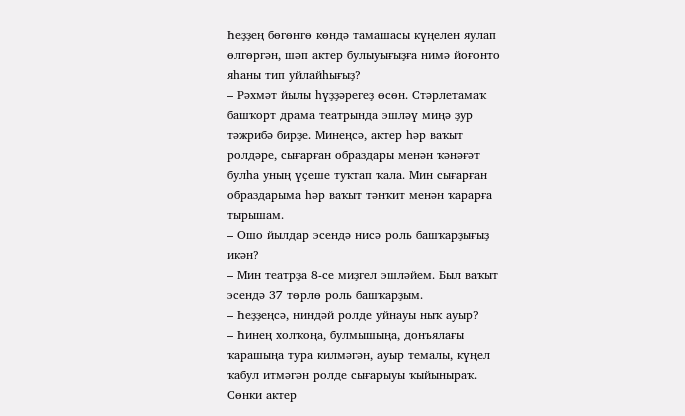Һеҙҙең бөгөнгө көндә тамашасы күңелен яулап өлгөргән, шәп актер булыуығыҙға нимә йоғонто яһаны тип уйлайһығыҙ?
– Рәхмәт йылы һүҙҙәрегеҙ өсөн. Стәрлетамаҡ башҡорт драма театрында эшләү миңә ҙур тәжрибә бирҙе. Минеңсә, актер һәр ваҡыт ролдәре, сығарған образдары менән ҡәнәғәт булһа уның үҫеше туҡтап ҡала. Мин сығарған образдарыма һәр ваҡыт тәнҡит менән ҡарарға тырышам.
– Ошо йылдар эсендә нисә роль башҡарҙығыҙ икән?
– Мин театрҙа 8-се миҙгел эшләйем. Был ваҡыт эсендә 37 төрлө роль башҡарҙым.
– Һеҙҙеңсә, ниндәй ролде уйнауы ныҡ ауыр?
– Һинең холҡоңа, булмышыңа, донъялағы ҡарашыңа тура килмәгән, ауыр темалы, күңел ҡабул итмәгән ролде сығарыуы ҡыйыныраҡ. Сөнки актер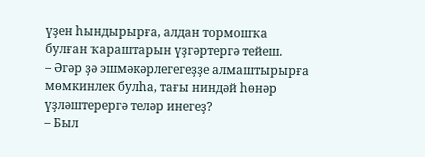үҙен һындырырға, алдан тормошҡа булған ҡараштарын үҙгәртергә тейеш.
– Әгәр ҙә эшмәкәрлегегеҙҙе алмаштырырға мөмкинлек булһа, тағы ниндәй һөнәр үҙләштерергә теләр инегеҙ?
– Был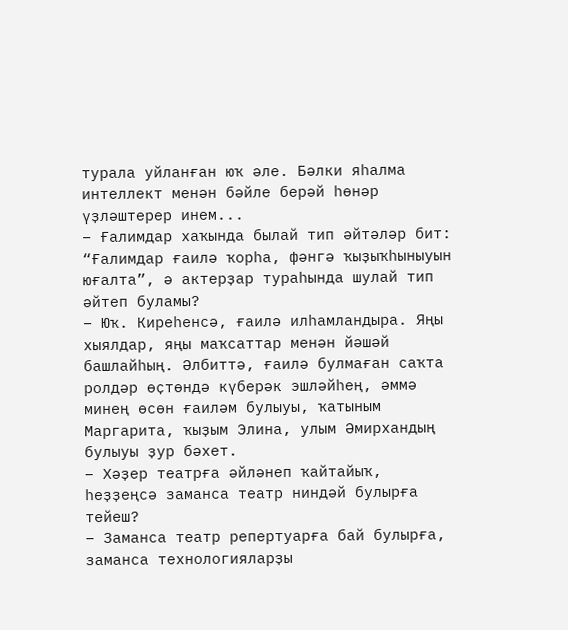турала уйланған юҡ әле. Бәлки яһалма интеллект менән бәйле берәй һөнәр үҙләштерер инем...
– Ғалимдар хаҡында былай тип әйтәләр бит: “Ғалимдар ғаилә ҡорһа, фәнгә ҡыҙыҡһыныуын юғалта”, ә актерҙар тураһында шулай тип әйтеп буламы?
– Юҡ. Киреһенсә, ғаилә илһамландыра. Яңы хыялдар, яңы маҡсаттар менән йәшәй башлайһың. Әлбиттә, ғаилә булмаған саҡта ролдәр өҫтөндә күберәк эшләйһең, әммә минең өсөн ғаиләм булыуы, ҡатыным Маргарита, ҡыҙым Элина, улым Әмирхандың булыуы ҙур бәхет.
– Хәҙер театрға әйләнеп ҡайтайыҡ, һеҙҙеңсә заманса театр ниндәй булырға тейеш?
– Заманса театр репертуарға бай булырға, заманса технологияларҙы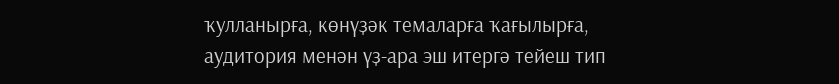ҡулланырға, көнүҙәк темаларға ҡағылырға, аудитория менән үҙ-ара эш итергә тейеш тип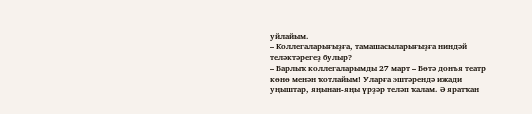уйлайым.
– Коллегаларығыҙға, тамашасыларығыҙға ниндәй теләктәрегеҙ булыр?
– Барлыҡ коллегаларымды 27 март – Бөтә донъя театр көнө менән ҡотлайым! Уларға эштәрендә ижади уңыштар, яңынан-яңы үрҙәр теләп ҡалам. Ә яратҡан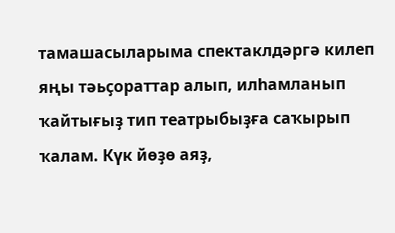тамашасыларыма спектаклдәргә килеп яңы тәьҫораттар алып, илһамланып ҡайтығыҙ тип театрыбыҙға саҡырып ҡалам. Күк йөҙө аяҙ,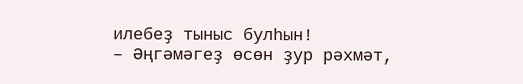илебеҙ тыныс булһын!
– Әңгәмәгеҙ өсөн ҙур рәхмәт,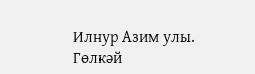Илнур Азим улы.
Гөлкәй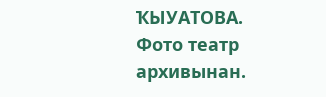ҠЫУАТОВА.
Фото театр архивынан.